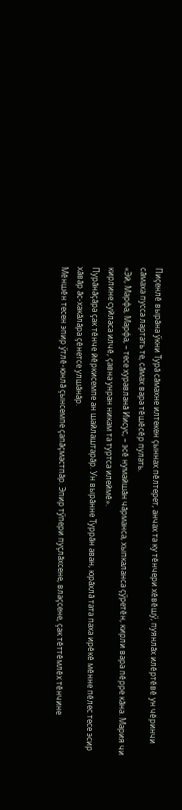Пиҫенлӗ вырӑна ӳкни Турӑ сӑмахне илтекен ҫыннах пӗлтерет, анчах та ку тӗнчери хӗвӗшӳ, пуянлӑх илӗртӗвӗ ун чӗринчи сӑмаха пусса лартать те, сӑмах вара тӗшӗсӗр пулать.
«Эй, Марфа, Марфа, – тесе хуравланӑ Иисус, – эсӗ нумайшӑн чӑрманса, хыпкаланса ҫӳретӗн, кирли вара пӗрре кӑна. Мария чи кирлине суйласа илчӗ, ҫавна унран никам та туртса илеймӗ».
Пурӑнӑҫӑра ҫак тӗнче йӗркисемпе ан шайлаштарӑр. Ун вырӑнне Туррӑн аван, юрӑхлӑ тата паха ирӗкӗ мӗнне пӗлес тесе эсир хӑвӑр ӑс-хакӑлӑра ҫӗнетсе улшӑнӑр.
Мӗншӗн тесен эпир ӳтлӗ-юнлӑ ҫынсемпе ҫапӑҫмастпӑр. Эпир тӳпери пуҫлӑхсене, влаҫсене, ҫак тӗттӗмлӗх тӗнчине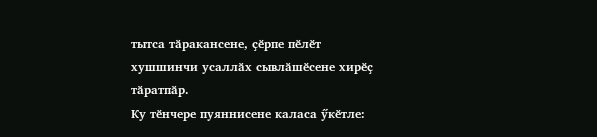тытса тӑракансене, ҫӗрпе пӗлӗт хушшинчи усаллӑх сывлӑшӗсене хирӗҫ тӑратпӑр.
Ку тӗнчере пуяннисене каласа ӳкӗтле: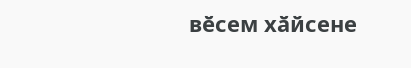вӗсем хӑйсене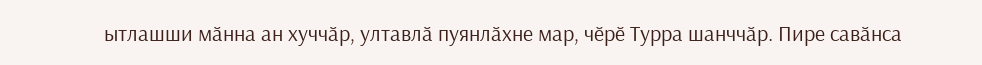ытлашши мӑнна ан хуччӑр, ултавлӑ пуянлӑхне мар, чӗрӗ Турра шанччӑр. Пире савӑнса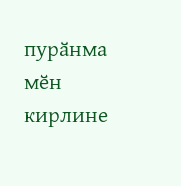пурӑнма мӗн кирлине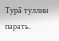Турӑ туллин парать.